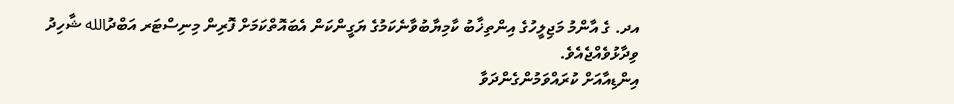އދ. ގެ އާންމު މަޖިލީހުގެ އިންތިޚާބު ކާމިޔާބުވާނެކަމުގެ ޔަގީންކަން އެބައޮތްކަމަށް ފޮރިން މިނިސްޓަރ އަބްދުالله ޝާހިދު ވިދާޅުވެއްޖެއެވެ.
އިންޑިއާއަށް ކުރައްވަމުންގެންދަވާ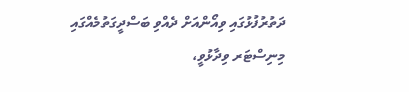ދަތުރުފުޅުގައި ވިއޯންއަށް ދެއްވި ބަސްދީގަތުމެއްގައި މިނިސްޓަރ ވިދާޅުވީ،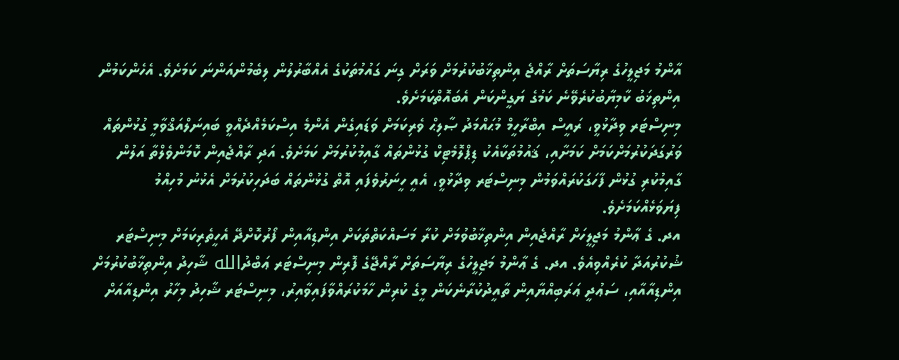އާންމު މަޖިލީހުގެ ރިޔާސަތަށް ރާއްޖެ އިންތިޚާބުކުރުމަށް ވަރަށް ގިނަ ގައުމުތަކުގެ އެއްބާރުލުން ލިބެމުންއަންނަ ކަމަށެވެ. އެހެންކަމުން އިންތިޚަބު ކާމިޔާބުކުރެވޭނެ ކަމުގެ ޔަގީންކަން އެބައޮތްކަމަށެވެ.
މިނިސްޓަރ ވިދާޅުވީ، ރައީސް އިބްރާހީމް މުޙައްމަދު ޞާލިޙް ވެރިކަމަށް ވަޑައިގެން އެންމެ އިސްކަމެއްދެއްވީ ބައިނަލްއަޤްވާމީ ގުޅުންތައް ވަރުގަދަކުރުމަށްކަމަށް ކަމަށާއި، ޤައުމުތަކާއެކު ޑިޕްލޮމެޓިކް ގުޅުންތައް ގާއިމުކުރުމަށް ކަމަށެވެ. އަދި ރާއްޖެއިން ކޮމަންވެލްތާ އަލުން ގާއިމުކުރި ގުޅުން ފާހަގަކުރައްވަމުން މިނިސްޓަރ ވިދާޅުވީ، އެއީ ހީނަރުވެފައި އޮތް ގުޅުންތައް ބަދަހިކުރުމަށް އެޅުނު މުހިއްމު ފިޔަވަޅެއްކަމަށެވެ.
އދ. ގެ ޢާންމު މަޖިލީހަށް ރާއްޖެއިން އިންތިޚާބުވުމަށް ކުރާ މަސައްކަތްތަކަށް އިންޑިއާއިން ފޯރުކޮށްދޭ އެހީތެރިކަމަށް މިނިސްޓަރ ޝުކުރުއަދާ ކުރެއްވިއެވެ. އދ. ގެ ޢާންމު މަޖިލީހުގެ ރިޔާސަތަށް ރާއްޖޭގެ ފޮރިން މިނިސްޓަރ ޢަބްދުالله ޝާހިދު އިންތިޚާބުކުރުމަށް އިންޑިއާއާއި، ސަޢުދީ ޢަރަބިއްޔާއިން ތާއީދުކުރާނެކަން މީގެ ކުރިން ހާމަކުރައްވާފައިވާއިރު، މިނިސްޓަރ ޝާހިދު މިހާރު އިންޑިއާއަށް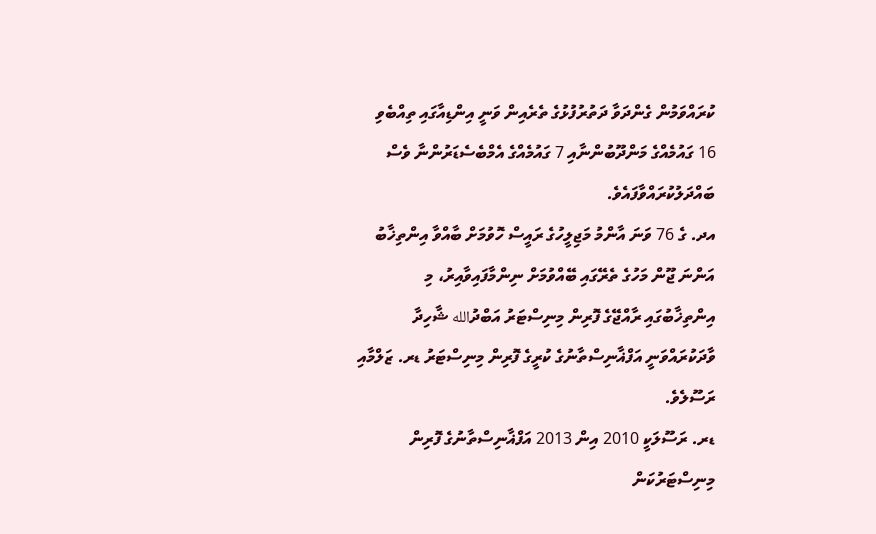ކުރައްވަމުން ގެންދަވާ ދަތުރުފުޅުގެ ތެރެއިން ވަނީ އިންޑިއާގައި ތިއްބެވި 16 ގައުމެއްގެ މަންދޫބުންނާއި 7 ގައުމެއްގެ އެމްބެސެޑަރުންނާ ވެސް ބައްދަލުކުރައްވާފައެވެ.
އދ. ގެ 76 ވަނަ އާންމު މަޖިލީހުގެ ރައީސް ހޮވުމަށް ބާއްވާ އިންތިޚާބު އަންނަ ޖޫން މަހުގެ ތެރޭގައި ބޭއްވުމަށް ނިންމާފައިވާއިރު، މި އިންތިޚާބުގައި ރާއްޖޭގެ ފޮރިން މިނިސްޓަރު އަބްދުالله ޝާހިދާ ވާދަކުރައްވަނީ އަފްޣާނިސްތާނުގެ ކުރީގެ ފޮރިން މިނިސްޓަރު ޑރ. ޒަލްމާއި ރަސޫލެވެ.
ޑރ. ރަސޫލަކީ 2010 އިން 2013 އަފްޣާނިސްތާނުގެ ފޮރިން މިނިސްޓަރުކަން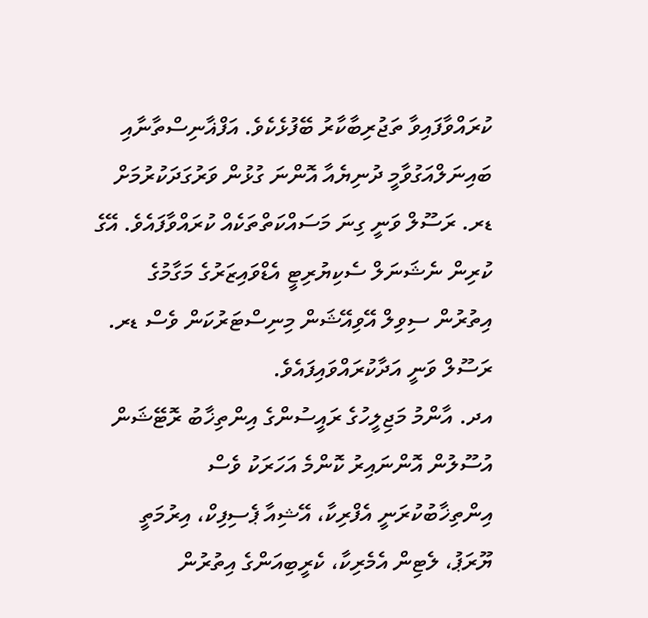ކުރައްވާފައިވާ ތަޖުރިބާކާރު ބޭފުޅެކެވެ. އަފްޣާނިސްތާނާއި ބައިނަލްއަގުވާމީ ދުނިޔެއާ އޮންނަ ގުޅުން ވަރުގަދަކުރުމަށް ޑރ. ރަސޫލް ވަނީ ގިނަ މަސައްކަތްތަކެއް ކުރައްވާފައެވެ. އޭގެ ކުރިން ނެޝަނަލް ސެކިޔުރިޓީ އެޑްވައިޒަރުގެ މަގާމުގެ އިތުރުން ސިވިލް އޭވިއޭޝަން މިނިސްޓަރުކަން ވެސް ޑރ. ރަސޫލް ވަނީ އަދާކުރައްވައިފައެވެ.
އދ. އާންމު މަޖިލީހުގެ ރައީސުންގެ އިންތިޚާބު ރޮޓޭޝަން އުސޫލުން އޮންނައިރު ކޮންމެ އަހަރަކު ވެސް އިންތިޚާބުކުރަނީ އެފްރިކާ، އޭޝިއާ ޕެސިފިކް، އިރުމަތީ ޔޫރަޕު، ލެޓިން އެމެރިކާ، ކެރީބިއަންގެ އިތުރުން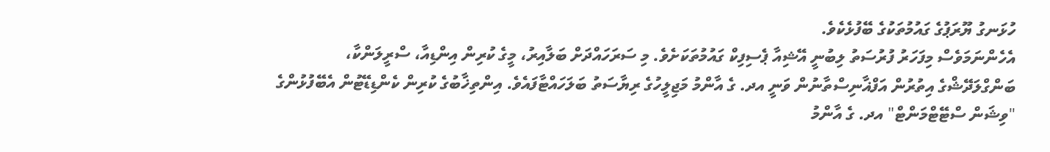ހުޅަނގު ޔޫރަޕުގެ ގައުމުތަކުގެ ބޭފުޅެކެވެ.
އެހެންނަމަވެސް މިފަހަރު ފުރުސަތު ލިބުނީ އޭޝިއާ ޕެސިފިކް ގައުމުތަކަށެވެ. މި ސަރަހައްދަށް ބަލާއިރު، މީގެ ކުރިން އިންޑިއާ، ސްރީލަންކާ، ބަންގްލަދޭޝްގެ އިތުރުން އަފްޣާނިސްތާނުން ވަނީ އދ. ގެ އާންމު މަޖިލީހުގެ ރިޔާސަތު ބަލަހައްޓާފައެވެ. އިންތިޚާބުގެ ކުރިން ކެންޑިޑޭޓުން އެބޭފުޅުންގެ "ވިޝަން ސްޓޭޓްމަންޓް" އދ. ގެ އާންމު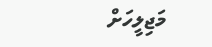މަޖިލީހަށް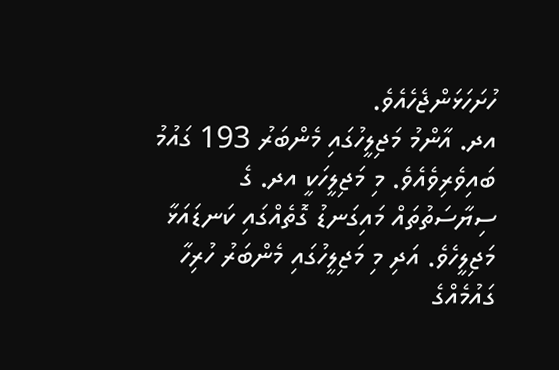ހުށަހަޅަންޖެހެއެވެ.
އދ. އާންމު މަޖިލީހުގައި މެންބަރު 193 ގައުމު ބައިވެރިވެއެވެ. މި މަޖިލީހަކީ އދ. ގެ ސިޔާސަތުތައް މައިގަނޑު ގޮތެއްގައި ކަނޑައަޅާ މަޖިލީހެވެ. އަދި މި މަޖިލީހުގައި މެންބަރު ހުރިހާ ގައުމެއްގެ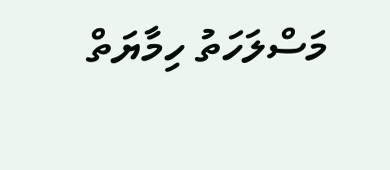މަސްލަހަތު ހިމާޔަތް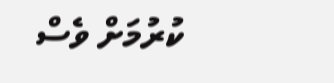ކުރުމަށް ވެސް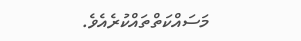މަސައްކަތްތައްކުރެއެވެ.